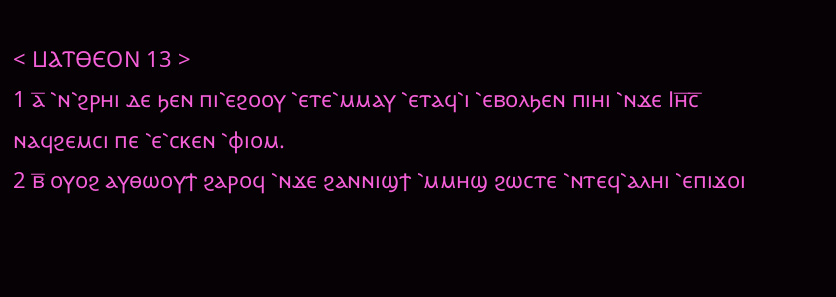< ⳘⲀⲦⲐⲈⲞⲚ 13 >
1 ⲁ̅ ⳿ⲛ⳿ϩⲣⲏⲓ ⲇⲉ ϧⲉⲛ ⲡⲓ⳿ⲉϩⲟⲟⲩ ⳿ⲉⲧⲉ⳿ⲙⲙⲁⲩ ⳿ⲉⲧⲁϥ⳿ⲓ ⳿ⲉⲃⲟⲗϧⲉⲛ ⲡⲓⲏⲓ ⳿ⲛϫⲉ Ⲓⲏ̅ⲥ̅ ⲛⲁϥϩⲉⲙⲥⲓ ⲡⲉ ⳿ⲉ⳿ⲥⲕⲉⲛ ⳿ⲫⲓⲟⲙ.
2 ⲃ̅ ⲟⲩⲟϩ ⲁⲩⲑⲱⲟⲩϯ ϩⲁⲣⲟϥ ⳿ⲛϫⲉ ϩⲁⲛⲛⲓϣϯ ⳿ⲙⲙⲏϣ ϩⲱⲥⲧⲉ ⳿ⲛⲧⲉϥ⳿ⲁⲗⲏⲓ ⳿ⲉⲡⲓϫⲟⲓ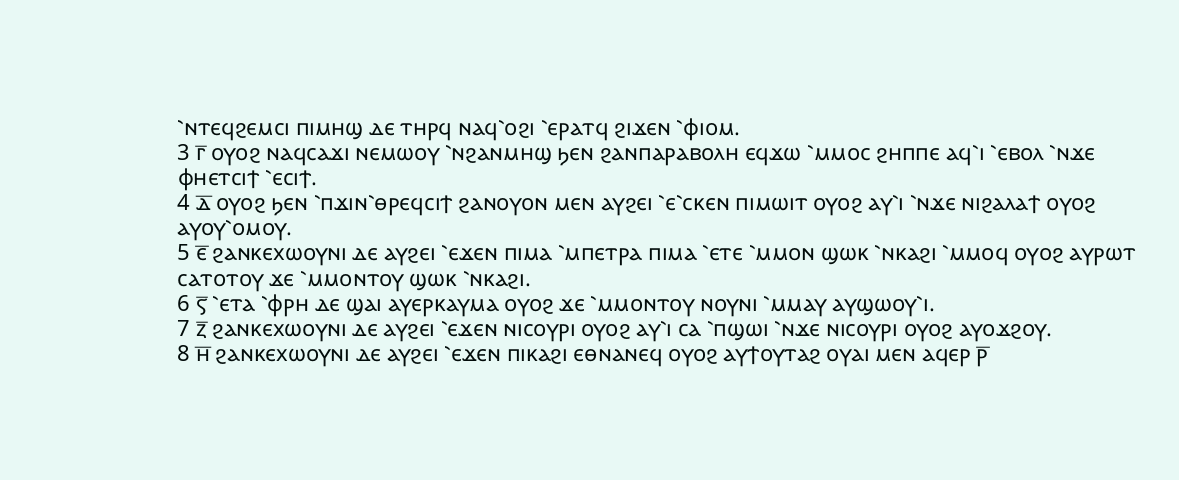⳿ⲛⲧⲉϥϩⲉⲙⲥⲓ ⲡⲓⲙⲏϣ ⲇⲉ ⲧⲏⲣϥ ⲛⲁϥ⳿ⲟϩⲓ ⳿ⲉⲣⲁⲧϥ ϩⲓϫⲉⲛ ⳿ⲫⲓⲟⲙ.
3 ⲅ̅ ⲟⲩⲟϩ ⲛⲁϥⲥⲁϫⲓ ⲛⲉⲙⲱⲟⲩ ⳿ⲛϩⲁⲛⲙⲏϣ ϧⲉⲛ ϩⲁⲛⲡⲁⲣⲁⲃⲟⲗⲏ ⲉϥϫⲱ ⳿ⲙⲙⲟⲥ ϩⲏⲡⲡⲉ ⲁϥ⳿ⲓ ⳿ⲉⲃⲟⲗ ⳿ⲛϫⲉ ⲫⲏⲉⲧⲥⲓϯ ⳿ⲉⲥⲓϯ.
4 ⲇ̅ ⲟⲩⲟϩ ϧⲉⲛ ⳿ⲡϫⲓⲛ⳿ⲑⲣⲉϥⲥⲓϯ ϩⲁⲛⲟⲩⲟⲛ ⲙⲉⲛ ⲁⲩϩⲉⲓ ⳿ⲉ⳿ⲥⲕⲉⲛ ⲡⲓⲙⲱⲓⲧ ⲟⲩⲟϩ ⲁⲩ⳿ⲓ ⳿ⲛϫⲉ ⲛⲓϩⲁⲗⲁϯ ⲟⲩⲟϩ ⲁⲩⲟⲩ⳿ⲟⲙⲟⲩ.
5 ⲉ̅ ϩⲁⲛⲕⲉⲭⲱⲟⲩⲛⲓ ⲇⲉ ⲁⲩϩⲉⲓ ⳿ⲉϫⲉⲛ ⲡⲓⲙⲁ ⳿ⲙⲡⲉⲧⲣⲁ ⲡⲓⲙⲁ ⳿ⲉⲧⲉ ⳿ⲙⲙⲟⲛ ϣⲱⲕ ⳿ⲛⲕⲁϩⲓ ⳿ⲙⲙⲟϥ ⲟⲩⲟϩ ⲁⲩⲣⲱⲧ ⲥⲁⲧⲟⲧⲟⲩ ϫⲉ ⳿ⲙⲙⲟⲛⲧⲟⲩ ϣⲱⲕ ⳿ⲛⲕⲁϩⲓ.
6 ⲋ̅ ⳿ⲉⲧⲁ ⳿ⲫⲣⲏ ⲇⲉ ϣⲁⲓ ⲁⲩⲉⲣⲕⲁⲩⲙⲁ ⲟⲩⲟϩ ϫⲉ ⳿ⲙⲙⲟⲛⲧⲟⲩ ⲛⲟⲩⲛⲓ ⳿ⲙⲙⲁⲩ ⲁⲩϣⲱⲟⲩ⳿ⲓ.
7 ⲍ̅ ϩⲁⲛⲕⲉⲭⲱⲟⲩⲛⲓ ⲇⲉ ⲁⲩϩⲉⲓ ⳿ⲉϫⲉⲛ ⲛⲓⲥⲟⲩⲣⲓ ⲟⲩⲟϩ ⲁⲩ⳿ⲓ ⲥⲁ ⳿ⲡϣⲱⲓ ⳿ⲛϫⲉ ⲛⲓⲥⲟⲩⲣⲓ ⲟⲩⲟϩ ⲁⲩⲟϫϩⲟⲩ.
8 ⲏ̅ ϩⲁⲛⲕⲉⲭⲱⲟⲩⲛⲓ ⲇⲉ ⲁⲩϩⲉⲓ ⳿ⲉϫⲉⲛ ⲡⲓⲕⲁϩⲓ ⲉⲑⲛⲁⲛⲉϥ ⲟⲩⲟϩ ⲁⲩϯⲟⲩⲧⲁϩ ⲟⲩⲁⲓ ⲙⲉⲛ ⲁϥⲉⲣ ⲣ̅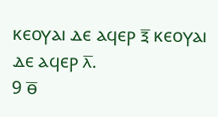ⲕⲉⲟⲩⲁⲓ ⲇⲉ ⲁϥⲉⲣ ⲝ̅ ⲕⲉⲟⲩⲁⲓ ⲇⲉ ⲁϥⲉⲣ ⲗ̅.
9 ⲑ̅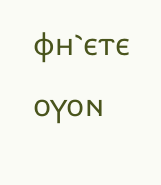ⲫⲏ⳿ⲉⲧⲉ ⲟⲩⲟⲛ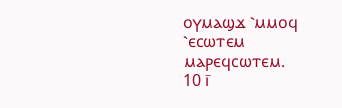ⲟⲩⲙⲁϣϫ ⳿ⲙⲙⲟϥ ⳿ⲉⲥⲱⲧⲉⲙ ⲙⲁⲣⲉϥⲥⲱⲧⲉⲙ.
10 ⲓ̅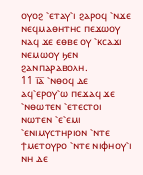ⲟⲩⲟϩ ⳿ⲉⲧⲁⲩ⳿ⲓ ϩⲁⲣⲟϥ ⳿ⲛϫⲉ ⲛⲉϥⲙⲁⲑⲏⲧⲏⲥ ⲡⲉϫⲱⲟⲩ ⲛⲁϥ ϫⲉ ⲉⲑⲃⲉ ⲟⲩ ⳿ⲕⲥⲁϫⲓ ⲛⲉⲙⲱⲟⲩ ϧⲉⲛ ϩⲁⲛⲡⲁⲣⲁⲃⲟⲗⲏ.
11 ⲓ̅ⲁ̅ ⳿ⲛⲑⲟϥ ⲇⲉ ⲁϥ⳿ⲉⲣⲟⲩ⳿ⲱ ⲡⲉϫⲁϥ ϫⲉ ⳿ⲛⲑⲱⲧⲉⲛ ⳿ⲉⲧⲉⲥⲧⲟⲓ ⲛⲱⲧⲉⲛ ⳿ⲉ⳿ⲉⲙⲓ ⳿ⲉⲛⲓⲙⲩⲥⲧⲏⲣⲓⲟⲛ ⳿ⲛⲧⲉ ϯⲙⲉⲧⲟⲩⲣⲟ ⳿ⲛⲧⲉ ⲛⲓⲫⲏⲟⲩ⳿ⲓ ⲛⲏ ⲇⲉ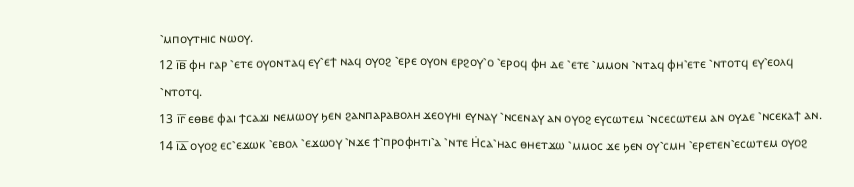⳿ⲙⲡⲟⲩⲧⲏⲓⲥ ⲛⲱⲟⲩ.
12 ⲓ̅ⲃ̅ ⲫⲏ ⲅⲁⲣ ⳿ⲉⲧⲉ ⲟⲩⲟⲛⲧⲁϥ ⲉⲩ⳿ⲉϯ ⲛⲁϥ ⲟⲩⲟϩ ⳿ⲉⲣⲉ ⲟⲩⲟⲛ ⲉⲣϩⲟⲩ⳿ⲟ ⳿ⲉⲣⲟϥ ⲫⲏ ⲇⲉ ⳿ⲉⲧⲉ ⳿ⲙⲙⲟⲛ ⳿ⲛⲧⲁϥ ⲫⲏ⳿ⲉⲧⲉ ⳿ⲛⲧⲟⲧϥ ⲉⲩ⳿ⲉⲟⲗϥ ⳿ⲛⲧⲟⲧϥ.
13 ⲓ̅ⲅ̅ ⲉⲑⲃⲉ ⲫⲁⲓ ϯⲥⲁϫⲓ ⲛⲉⲙⲱⲟⲩ ϧⲉⲛ ϩⲁⲛⲡⲁⲣⲁⲃⲟⲗⲏ ϫⲉⲟⲩⲏⲓ ⲉⲩⲛⲁⲩ ⳿ⲛⲥⲉⲛⲁⲩ ⲁⲛ ⲟⲩⲟϩ ⲉⲩⲥⲱⲧⲉⲙ ⳿ⲛⲥⲉⲥⲱⲧⲉⲙ ⲁⲛ ⲟⲩⲇⲉ ⳿ⲛⲥⲉⲕⲁϯ ⲁⲛ.
14 ⲓ̅ⲇ̅ ⲟⲩⲟϩ ⲉⲥ⳿ⲉϫⲱⲕ ⳿ⲉⲃⲟⲗ ⳿ⲉϫⲱⲟⲩ ⳿ⲛϫⲉ ϯ⳿ⲡⲣⲟⲫⲏⲧⲓ⳿ⲁ ⳿ⲛⲧⲉ Ⲏ̇ⲥⲁ⳿ⲏⲁⲥ ⲑⲏⲉⲧϫⲱ ⳿ⲙⲙⲟⲥ ϫⲉ ϧⲉⲛ ⲟⲩ⳿ⲥⲙⲏ ⳿ⲉⲣⲉⲧⲉⲛ⳿ⲉⲥⲱⲧⲉⲙ ⲟⲩⲟϩ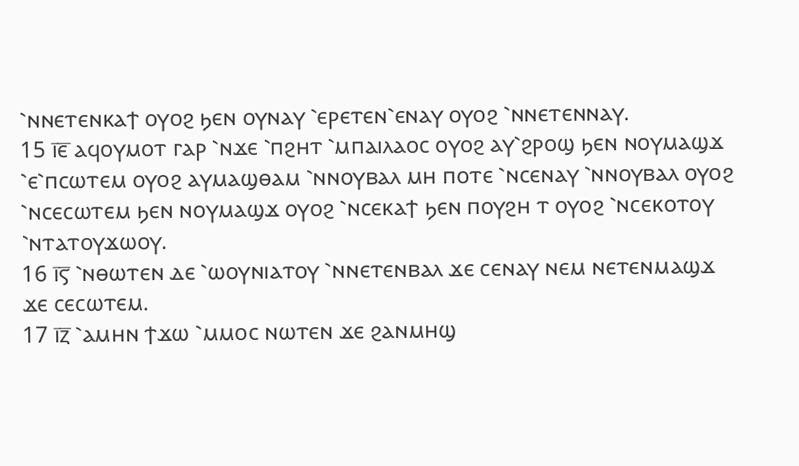⳿ⲛⲛⲉⲧⲉⲛⲕⲁϯ ⲟⲩⲟϩ ϧⲉⲛ ⲟⲩⲛⲁⲩ ⳿ⲉⲣⲉⲧⲉⲛ⳿ⲉⲛⲁⲩ ⲟⲩⲟϩ ⳿ⲛⲛⲉⲧⲉⲛⲛⲁⲩ.
15 ⲓ̅ⲉ̅ ⲁϥⲟⲩⲙⲟⲧ ⲅⲁⲣ ⳿ⲛϫⲉ ⳿ⲡϩⲏⲧ ⳿ⲙⲡⲁⲓⲗⲁⲟⲥ ⲟⲩⲟϩ ⲁⲩ⳿ϩⲣⲟϣ ϧⲉⲛ ⲛⲟⲩⲙⲁϣϫ ⳿ⲉ⳿ⲡⲥⲱⲧⲉⲙ ⲟⲩⲟϩ ⲁⲩⲙⲁϣⲑⲁⲙ ⳿ⲛⲛⲟⲩⲃⲁⲗ ⲙⲏ ⲡⲟⲧⲉ ⳿ⲛⲥⲉⲛⲁⲩ ⳿ⲛⲛⲟⲩⲃⲁⲗ ⲟⲩⲟϩ ⳿ⲛⲥⲉⲥⲱⲧⲉⲙ ϧⲉⲛ ⲛⲟⲩⲙⲁϣϫ ⲟⲩⲟϩ ⳿ⲛⲥⲉⲕⲁϯ ϧⲉⲛ ⲡⲟⲩϩⲏ ⲧ ⲟⲩⲟϩ ⳿ⲛⲥⲉⲕⲟⲧⲟⲩ ⳿ⲛⲧⲁⲧⲟⲩϫⲱⲟⲩ.
16 ⲓ̅ⲋ̅ ⳿ⲛⲑⲱⲧⲉⲛ ⲇⲉ ⳿ⲱⲟⲩⲛⲓⲁⲧⲟⲩ ⳿ⲛⲛⲉⲧⲉⲛⲃⲁⲗ ϫⲉ ⲥⲉⲛⲁⲩ ⲛⲉⲙ ⲛⲉⲧⲉⲛⲙⲁϣϫ ϫⲉ ⲥⲉⲥⲱⲧⲉⲙ.
17 ⲓ̅ⲍ̅ ⳿ⲁⲙⲏⲛ ϯϫⲱ ⳿ⲙⲙⲟⲥ ⲛⲱⲧⲉⲛ ϫⲉ ϩⲁⲛⲙⲏϣ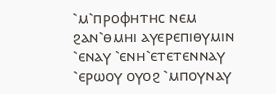⳿ⲙ⳿ⲡⲣⲟⲫⲏⲧⲏⲥ ⲛⲉⲙ ϩⲁⲛ⳿ⲑⲙⲏⲓ ⲁⲩⲉⲣⲉⲡⲓⲑⲩⲙⲓⲛ ⳿ⲉⲛⲁⲩ ⳿ⲉⲛⲏ⳿ⲉⲧⲉⲧⲉⲛⲛⲁⲩ ⳿ⲉⲣⲱⲟⲩ ⲟⲩⲟϩ ⳿ⲙⲡⲟⲩⲛⲁⲩ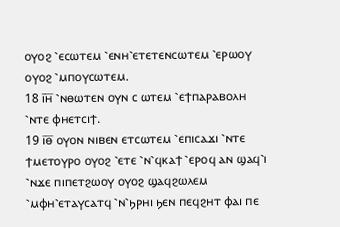ⲟⲩⲟϩ ⳿ⲉⲥⲱⲧⲉⲙ ⳿ⲉⲛⲏ⳿ⲉⲧⲉⲧⲉⲛⲥⲱⲧⲉⲙ ⳿ⲉⲣⲱⲟⲩ ⲟⲩⲟϩ ⳿ⲙⲡⲟⲩⲥⲱⲧⲉⲙ.
18 ⲓ̅ⲏ̅ ⳿ⲛⲑⲱⲧⲉⲛ ⲟⲩⲛ ⲥ ⲱⲧⲉⲙ ⳿ⲉϯⲡⲁⲣⲁⲃⲟⲗⲏ ⳿ⲛⲧⲉ ⲫⲏⲉⲧⲥⲓϯ.
19 ⲓ̅ⲑ̅ ⲟⲩⲟⲛ ⲛⲓⲃⲉⲛ ⲉⲧⲥⲱⲧⲉⲙ ⳿ⲉⲡⲓⲥⲁϫⲓ ⳿ⲛⲧⲉ ϯⲙⲉⲧⲟⲩⲣⲟ ⲟⲩⲟϩ ⳿ⲉⲧⲉ ⳿ⲛ⳿ϥⲕⲁϯ ⳿ⲉⲣⲟϥ ⲁⲛ ϣⲁϥ⳿ⲓ ⳿ⲛϫⲉ ⲡⲓⲡⲉⲧϩⲱⲟⲩ ⲟⲩⲟϩ ϣⲁϥϩⲱⲗⲉⲙ ⳿ⲙⲫⲏ⳿ⲉⲧⲁⲩⲥⲁⲧϥ ⳿ⲛ⳿ϧⲣⲏⲓ ϧⲉⲛ ⲡⲉϥϩⲏⲧ ⲫⲁⲓ ⲡⲉ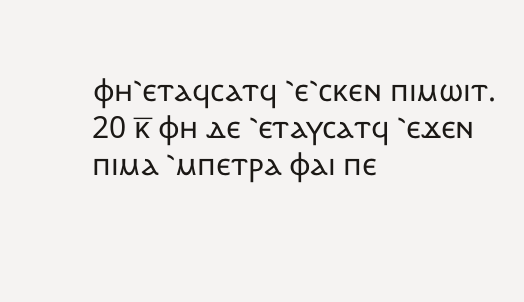ⲫⲏ⳿ⲉⲧⲁϥⲥⲁⲧϥ ⳿ⲉ⳿ⲥⲕⲉⲛ ⲡⲓⲙⲱⲓⲧ.
20 ⲕ̅ ⲫⲏ ⲇⲉ ⳿ⲉⲧⲁⲩⲥⲁⲧϥ ⳿ⲉϫⲉⲛ ⲡⲓⲙⲁ ⳿ⲙⲡⲉⲧⲣⲁ ⲫⲁⲓ ⲡⲉ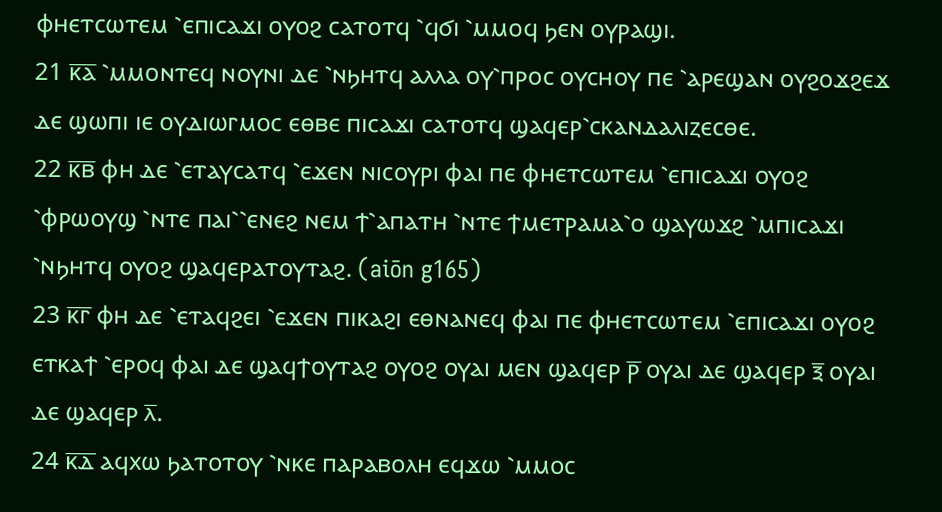ⲫⲏⲉⲧⲥⲱⲧⲉⲙ ⳿ⲉⲡⲓⲥⲁϫⲓ ⲟⲩⲟϩ ⲥⲁⲧⲟⲧϥ ⳿ϥϭⲓ ⳿ⲙⲙⲟϥ ϧⲉⲛ ⲟⲩⲣⲁϣⲓ.
21 ⲕ̅ⲁ̅ ⳿ⲙⲙⲟⲛⲧⲉϥ ⲛⲟⲩⲛⲓ ⲇⲉ ⳿ⲛϧⲏⲧϥ ⲁⲗⲗⲁ ⲟⲩ⳿ⲡⲣⲟⲥ ⲟⲩⲥⲏⲟⲩ ⲡⲉ ⳿ⲁⲣⲉϣⲁⲛ ⲟⲩϩⲟϫϩⲉϫ ⲇⲉ ϣⲱⲡⲓ ⲓⲉ ⲟⲩⲇⲓⲱⲅⲙⲟⲥ ⲉⲑⲃⲉ ⲡⲓⲥⲁϫⲓ ⲥⲁⲧⲟⲧϥ ϣⲁϥⲉⲣ⳿ⲥⲕⲁⲛⲇⲁⲗⲓⲍⲉⲥⲑⲉ.
22 ⲕ̅ⲃ̅ ⲫⲏ ⲇⲉ ⳿ⲉⲧⲁⲩⲥⲁⲧϥ ⳿ⲉϫⲉⲛ ⲛⲓⲥⲟⲩⲣⲓ ⲫⲁⲓ ⲡⲉ ⲫⲏⲉⲧⲥⲱⲧⲉⲙ ⳿ⲉⲡⲓⲥⲁϫⲓ ⲟⲩⲟϩ ⳿ⲫⲣⲱⲟⲩϣ ⳿ⲛⲧⲉ ⲡⲁⲓ⳿⳿ⲉⲛⲉϩ ⲛⲉⲙ ϯ⳿ⲁⲡⲁⲧⲏ ⳿ⲛⲧⲉ ϯⲙⲉⲧⲣⲁⲙⲁ⳿ⲟ ϣⲁⲩⲱϫϩ ⳿ⲙⲡⲓⲥⲁϫⲓ ⳿ⲛϧⲏⲧϥ ⲟⲩⲟϩ ϣⲁϥⲉⲣⲁⲧⲟⲩⲧⲁϩ. (aiōn g165)
23 ⲕ̅ⲅ̅ ⲫⲏ ⲇⲉ ⳿ⲉⲧⲁϥϩⲉⲓ ⳿ⲉϫⲉⲛ ⲡⲓⲕⲁϩⲓ ⲉⲑⲛⲁⲛⲉϥ ⲫⲁⲓ ⲡⲉ ⲫⲏⲉⲧⲥⲱⲧⲉⲙ ⳿ⲉⲡⲓⲥⲁϫⲓ ⲟⲩⲟϩ ⲉⲧⲕⲁϯ ⳿ⲉⲣⲟϥ ⲫⲁⲓ ⲇⲉ ϣⲁϥϯⲟⲩⲧⲁϩ ⲟⲩⲟϩ ⲟⲩⲁⲓ ⲙⲉⲛ ϣⲁϥⲉⲣ ⲣ̅ ⲟⲩⲁⲓ ⲇⲉ ϣⲁϥⲉⲣ ⲝ̅ ⲟⲩⲁⲓ ⲇⲉ ϣⲁϥⲉⲣ ⲗ̅.
24 ⲕ̅ⲇ̅ ⲁϥⲭⲱ ϧⲁⲧⲟⲧⲟⲩ ⳿ⲛⲕⲉ ⲡⲁⲣⲁⲃⲟⲗⲏ ⲉϥϫⲱ ⳿ⲙⲙⲟⲥ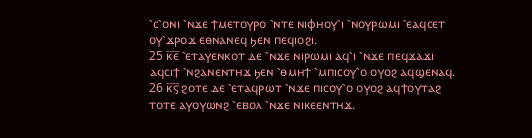⳿ⲥ⳿ⲟⲛⲓ ⳿ⲛϫⲉ ϯⲙⲉⲧⲟⲩⲣⲟ ⳿ⲛⲧⲉ ⲛⲓⲫⲏⲟⲩ⳿ⲓ ⳿ⲛⲟⲩⲣⲱⲙⲓ ⳿ⲉⲁϥⲥⲉⲧ ⲟⲩ⳿ϫⲣⲟϫ ⲉⲑⲛⲁⲛⲉϥ ϧⲉⲛ ⲡⲉϥⲓⲟϩⲓ.
25 ⲕ̅ⲉ̅ ⳿ⲉⲧⲁⲩⲉⲛⲕⲟⲧ ⲇⲉ ⳿ⲛϫⲉ ⲛⲓⲣⲱⲙⲓ ⲁϥ⳿ⲓ ⳿ⲛϫⲉ ⲡⲉϥϫⲁϫⲓ ⲁϥⲥⲓϯ ⳿ⲛϩⲁⲛⲉⲛⲧⲏϫ ϧⲉⲛ ⳿ⲑⲙⲏϯ ⳿ⲙⲡⲓⲥⲟⲩ⳿ⲟ ⲟⲩⲟϩ ⲁϥϣⲉⲛⲁϥ.
26 ⲕ̅ⲋ̅ ϩⲟⲧⲉ ⲇⲉ ⳿ⲉⲧⲁϥⲣⲱⲧ ⳿ⲛϫⲉ ⲡⲓⲥⲟⲩ⳿ⲟ ⲟⲩⲟϩ ⲁϥϯⲟⲩⲧⲁϩ ⲧⲟⲧⲉ ⲁⲩⲟⲩⲱⲛϩ ⳿ⲉⲃⲟⲗ ⳿ⲛϫⲉ ⲛⲓⲕⲉⲉⲛⲧⲏϫ.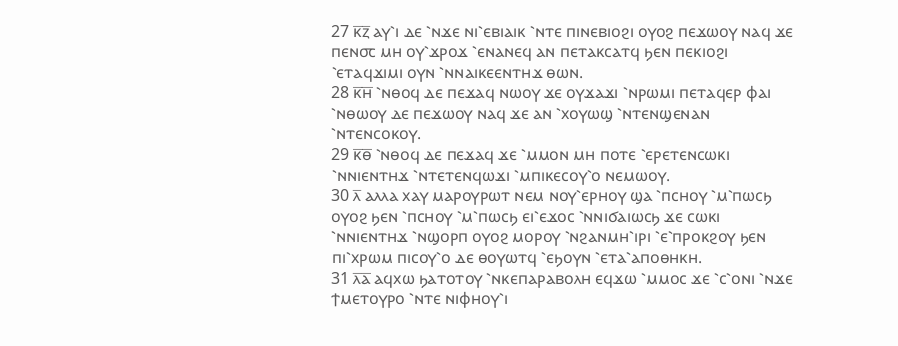27 ⲕ̅ⲍ̅ ⲁⲩ⳿ⲓ ⲇⲉ ⳿ⲛϫⲉ ⲛⲓ⳿ⲉⲃⲓⲁⲓⲕ ⳿ⲛⲧⲉ ⲡⲓⲛⲉⲃⲓⲟϩⲓ ⲟⲩⲟϩ ⲡⲉϫⲱⲟⲩ ⲛⲁϥ ϫⲉ ⲡⲉⲛ⳪ ⲙⲏ ⲟⲩ⳿ϫⲣⲟϫ ⳿ⲉⲛⲁⲛⲉϥ ⲁⲛ ⲡⲉⲧⲁⲕⲥⲁⲧϥ ϧⲉⲛ ⲡⲉⲕⲓⲟϩⲓ ⳿ⲉⲧⲁϥϫⲓⲙⲓ ⲟⲩⲛ ⳿ⲛⲛⲁⲓⲕⲉⲉⲛⲧⲏϫ ⲑⲱⲛ.
28 ⲕ̅ⲏ̅ ⳿ⲛⲑⲟϥ ⲇⲉ ⲡⲉϫⲁϥ ⲛⲱⲟⲩ ϫⲉ ⲟⲩϫⲁϫⲓ ⳿ⲛⲣⲱⲙⲓ ⲡⲉⲧⲁϥⲉⲣ ⲫⲁⲓ ⳿ⲛⲑⲱⲟⲩ ⲇⲉ ⲡⲉϫⲱⲟⲩ ⲛⲁϥ ϫⲉ ⲁⲛ ⳿ⲭⲟⲩⲱϣ ⳿ⲛⲧⲉⲛϣⲉⲛⲁⲛ ⳿ⲛⲧⲉⲛⲥⲟⲕⲟⲩ.
29 ⲕ̅ⲑ̅ ⳿ⲛⲑⲟϥ ⲇⲉ ⲡⲉϫⲁϥ ϫⲉ ⳿ⲙⲙⲟⲛ ⲙⲏ ⲡⲟⲧⲉ ⳿ⲉⲣⲉⲧⲉⲛⲥⲱⲕⲓ ⳿ⲛⲛⲓⲉⲛⲧⲏϫ ⳿ⲛⲧⲉⲧⲉⲛϥⲱϫⲓ ⳿ⲙⲡⲓⲕⲉⲥⲟⲩ⳿ⲟ ⲛⲉⲙⲱⲟⲩ.
30 ⲗ̅ ⲁⲗⲗⲁ ⲭⲁⲩ ⲙⲁⲣⲟⲩⲣⲱⲧ ⲛⲉⲙ ⲛⲟⲩ⳿ⲉⲣⲏⲟⲩ ϣⲁ ⳿ⲡⲥⲏⲟⲩ ⳿ⲙ⳿ⲡⲱⲥϧ ⲟⲩⲟϩ ϧⲉⲛ ⳿ⲡⲥⲏⲟⲩ ⳿ⲙ⳿ⲡⲱⲥϧ ⲉⲓ⳿ⲉϫⲟⲥ ⳿ⲛⲛⲓϭⲁⲓⲱⲥϧ ϫⲉ ⲥⲱⲕⲓ ⳿ⲛⲛⲓⲉⲛⲧⲏϫ ⳿ⲛϣⲟⲣⲡ ⲟⲩⲟϩ ⲙⲟⲣⲟⲩ ⳿ⲛϩⲁⲛⲙⲏ⳿ⲓⲣⲓ ⳿ⲉ⳿ⲡⲣⲟⲕϩⲟⲩ ϧⲉⲛ ⲡⲓ⳿ⲭⲣⲱⲙ ⲡⲓⲥⲟⲩ⳿ⲟ ⲇⲉ ⲑⲟⲩⲱⲧϥ ⳿ⲉϧⲟⲩⲛ ⳿ⲉⲧⲁ⳿ⲁⲡⲟⲑⲏⲕⲏ.
31 ⲗ̅ⲁ̅ ⲁϥⲭⲱ ϧⲁⲧⲟⲧⲟⲩ ⳿ⲛⲕⲉⲡⲁⲣⲁⲃⲟⲗⲏ ⲉϥϫⲱ ⳿ⲙⲙⲟⲥ ϫⲉ ⳿ⲥ⳿ⲟⲛⲓ ⳿ⲛϫⲉ ϯⲙⲉⲧⲟⲩⲣⲟ ⳿ⲛⲧⲉ ⲛⲓⲫⲏⲟⲩ⳿ⲓ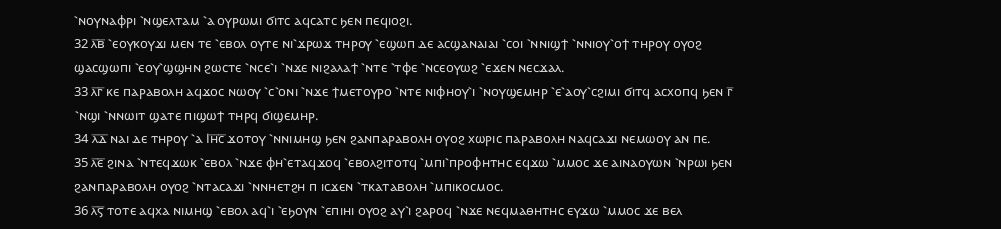⳿ⲛⲟⲩⲛⲁⲫⲣⲓ ⳿ⲛϣⲉⲗⲧⲁⲙ ⳿ⲁ ⲟⲩⲣⲱⲙⲓ ϭⲓⲧⲥ ⲁϥⲥⲁⲧⲥ ϧⲉⲛ ⲡⲉϥⲓⲟϩⲓ.
32 ⲗ̅ⲃ̅ ⳿ⲉⲟⲩⲕⲟⲩϫⲓ ⲙⲉⲛ ⲧⲉ ⳿ⲉⲃⲟⲗ ⲟⲩⲧⲉ ⲛⲓ⳿ϫⲣⲱϫ ⲧⲏⲣⲟⲩ ⳿ⲉϣⲱⲡ ⲇⲉ ⲁⲥϣⲁⲛⲁⲓⲁⲓ ⳿ⲥⲟⲓ ⳿ⲛⲛⲓϣϯ ⳿ⲛⲛⲓⲟⲩ⳿ⲟϯ ⲧⲏⲣⲟⲩ ⲟⲩⲟϩ ϣⲁⲥϣⲱⲡⲓ ⳿ⲉⲟⲩ⳿ϣϣⲏⲛ ϩⲱⲥⲧⲉ ⳿ⲛⲥⲉ⳿ⲓ ⳿ⲛϫⲉ ⲛⲓϩⲁⲗⲁϯ ⳿ⲛⲧⲉ ⳿ⲧⲫⲉ ⳿ⲛⲥⲉⲟⲩⲱϩ ⳿ⲉϫⲉⲛ ⲛⲉⲥϫⲁⲗ.
33 ⲗ̅ⲅ̅ ⲕⲉ ⲡⲁⲣⲁⲃⲟⲗⲏ ⲁϥϫⲟⲥ ⲛⲱⲟⲩ ⳿ⲥ⳿ⲟⲛⲓ ⳿ⲛϫⲉ ϯⲙⲉⲧⲟⲩⲣⲟ ⳿ⲛⲧⲉ ⲛⲓⲫⲏⲟⲩ⳿ⲓ ⳿ⲛⲟⲩϣⲉⲙⲏⲣ ⳿ⲉ⳿ⲁⲟⲩ⳿ⲥϩⲓⲙⲓ ϭⲓⲧϥ ⲁⲥⲭⲟⲡϥ ϧⲉⲛ ⲅ̅ ⳿ⲛϣⲓ ⳿ⲛⲛⲱⲓⲧ ϣⲁⲧⲉ ⲡⲓϣⲱϯ ⲧⲏⲣϥ ϭⲓϣⲉⲙⲏⲣ.
34 ⲗ̅ⲇ̅ ⲛⲁⲓ ⲇⲉ ⲧⲏⲣⲟⲩ ⳿ⲁ Ⲓⲏ̅ⲥ̅ ϫⲟⲧⲟⲩ ⳿ⲛⲛⲓⲙⲏϣ ϧⲉⲛ ϩⲁⲛⲡⲁⲣⲁⲃⲟⲗⲏ ⲟⲩⲟϩ ⲭⲱⲣⲓⲥ ⲡⲁⲣⲁⲃⲟⲗⲏ ⲛⲁϥⲥⲁϫⲓ ⲛⲉⲙⲱⲟⲩ ⲁⲛ ⲡⲉ.
35 ⲗ̅ⲉ̅ ϩⲓⲛⲁ ⳿ⲛⲧⲉϥϫⲱⲕ ⳿ⲉⲃⲟⲗ ⳿ⲛϫⲉ ⲫⲏ⳿ⲉⲧⲁϥϫⲟϥ ⳿ⲉⲃⲟⲗϩⲓⲧⲟⲧϥ ⳿ⲙⲡⲓ⳿ⲡⲣⲟⲫⲏⲧⲏⲥ ⲉϥϫⲱ ⳿ⲙⲙⲟⲥ ϫⲉ ⲁⲓⲛⲁⲟⲩⲱⲛ ⳿ⲛⲣⲱⲓ ϧⲉⲛ ϩⲁⲛⲡⲁⲣⲁⲃⲟⲗⲏ ⲟⲩⲟϩ ⳿ⲛⲧⲁⲥⲁϫⲓ ⳿ⲛⲛⲏⲉⲧϩⲏ ⲡ ⲓⲥϫⲉⲛ ⳿ⲧⲕⲁⲧⲁⲃⲟⲗⲏ ⳿ⲙⲡⲓⲕⲟⲥⲙⲟⲥ.
36 ⲗ̅ⲋ̅ ⲧⲟⲧⲉ ⲁϥⲭⲁ ⲛⲓⲙⲏϣ ⳿ⲉⲃⲟⲗ ⲁϥ⳿ⲓ ⳿ⲉϧⲟⲩⲛ ⳿ⲉⲡⲓⲏⲓ ⲟⲩⲟϩ ⲁⲩ⳿ⲓ ϩⲁⲣⲟϥ ⳿ⲛϫⲉ ⲛⲉϥⲙⲁⲑⲏⲧⲏⲥ ⲉⲩϫⲱ ⳿ⲙⲙⲟⲥ ϫⲉ ⲃⲉⲗ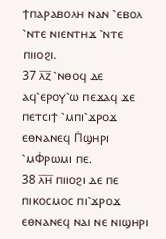ϯⲡⲁⲣⲁⲃⲟⲗⲏ ⲛⲁⲛ ⳿ⲉⲃⲟⲗ ⳿ⲛⲧⲉ ⲛⲓⲉⲛⲧⲏϫ ⳿ⲛⲧⲉ ⲡⲓⲓⲟϩⲓ.
37 ⲗ̅ⲍ̅ ⳿ⲛⲑⲟϥ ⲇⲉ ⲁϥ⳿ⲉⲣⲟⲩ⳿ⲱ ⲡⲉϫⲁϥ ϫⲉ ⲡⲉⲧⲥⲓϯ ⳿ⲙⲡⲓ⳿ϫⲣⲟϫ ⲉⲑⲛⲁⲛⲉϥ Ⲡ̇ϣⲏⲣⲓ ⳿ⲙⲪ̇ⲣⲱⲙⲓ ⲡⲉ.
38 ⲗ̅ⲏ̅ ⲡⲓⲓⲟϩⲓ ⲇⲉ ⲡⲉ ⲡⲓⲕⲟⲥⲙⲟⲥ ⲡⲓ⳿ϫⲣⲟϫ ⲉⲑⲛⲁⲛⲉϥ ⲛⲁⲓ ⲛⲉ ⲛⲓϣⲏⲣⲓ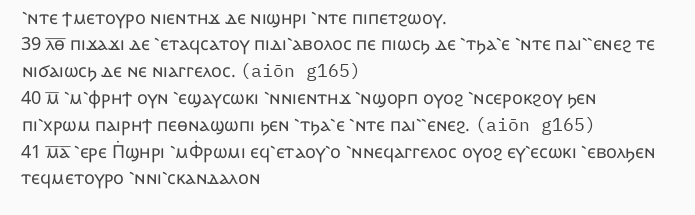⳿ⲛⲧⲉ ϯⲙⲉⲧⲟⲩⲣⲟ ⲛⲓⲉⲛⲧⲏϫ ⲇⲉ ⲛⲓϣⲏⲣⲓ ⳿ⲛⲧⲉ ⲡⲓⲡⲉⲧϩⲱⲟⲩ.
39 ⲗ̅ⲑ̅ ⲡⲓϫⲁϫⲓ ⲇⲉ ⳿ⲉⲧⲁϥⲥⲁⲧⲟⲩ ⲡⲓⲇⲓ⳿ⲁⲃⲟⲗⲟⲥ ⲡⲉ ⲡⲓⲱⲥϧ ⲇⲉ ⳿ⲧϧⲁ⳿ⲉ ⳿ⲛⲧⲉ ⲡⲁⲓ⳿⳿ⲉⲛⲉϩ ⲧⲉ ⲛⲓϭⲁⲓⲱⲥϧ ⲇⲉ ⲛⲉ ⲛⲓⲁⲅⲅⲉⲗⲟⲥ. (aiōn g165)
40 ⲙ̅ ⳿ⲙ⳿ⲫⲣⲏϯ ⲟⲩⲛ ⳿ⲉϣⲁⲩⲥⲱⲕⲓ ⳿ⲛⲛⲓⲉⲛⲧⲏϫ ⳿ⲛϣⲟⲣⲡ ⲟⲩⲟϩ ⳿ⲛⲥⲉⲣⲟⲕϩⲟⲩ ϧⲉⲛ ⲡⲓ⳿ⲭⲣⲱⲙ ⲡⲁⲓⲣⲏϯ ⲡⲉⲑⲛⲁϣⲱⲡⲓ ϧⲉⲛ ⳿ⲧϧⲁ⳿ⲉ ⳿ⲛⲧⲉ ⲡⲁⲓ⳿⳿ⲉⲛⲉϩ. (aiōn g165)
41 ⲙ̅ⲁ̅ ⳿ⲉⲣⲉ Ⲡ̇ϣⲏⲣⲓ ⳿ⲙⲪ̇ⲣⲱⲙⲓ ⲉϥ⳿ⲉⲧⲁⲟⲩ⳿ⲟ ⳿ⲛⲛⲉϥⲁⲅⲅⲉⲗⲟⲥ ⲟⲩⲟϩ ⲉⲩ⳿ⲉⲥⲱⲕⲓ ⳿ⲉⲃⲟⲗϧⲉⲛ ⲧⲉϥⲙⲉⲧⲟⲩⲣⲟ ⳿ⲛⲛⲓ⳿ⲥⲕⲁⲛⲇⲁⲗⲟⲛ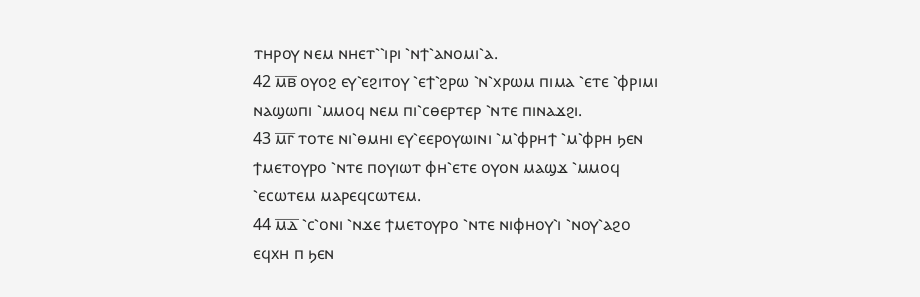ⲧⲏⲣⲟⲩ ⲛⲉⲙ ⲛⲏⲉⲧ⳿⳿ⲓⲣⲓ ⳿ⲛϯ⳿ⲁⲛⲟⲙⲓ⳿ⲁ.
42 ⲙ̅ⲃ̅ ⲟⲩⲟϩ ⲉⲩ⳿ⲉϩⲓⲧⲟⲩ ⳿ⲉϯ⳿ϩⲣⲱ ⳿ⲛ⳿ⲭⲣⲱⲙ ⲡⲓⲙⲁ ⳿ⲉⲧⲉ ⳿ⲫⲣⲓⲙⲓ ⲛⲁϣⲱⲡⲓ ⳿ⲙⲙⲟϥ ⲛⲉⲙ ⲡⲓ⳿ⲥⲑⲉⲣⲧⲉⲣ ⳿ⲛⲧⲉ ⲡⲓⲛⲁϫϩⲓ.
43 ⲙ̅ⲅ̅ ⲧⲟⲧⲉ ⲛⲓ⳿ⲑⲙⲏⲓ ⲉⲩ⳿ⲉⲉⲣⲟⲩⲱⲓⲛⲓ ⳿ⲙ⳿ⲫⲣⲏϯ ⳿ⲙ⳿ⲫⲣⲏ ϧⲉⲛ ϯⲙⲉⲧⲟⲩⲣⲟ ⳿ⲛⲧⲉ ⲡⲟⲩⲓⲱⲧ ⲫⲏ⳿ⲉⲧⲉ ⲟⲩⲟⲛ ⲙⲁϣϫ ⳿ⲙⲙⲟϥ ⳿ⲉⲥⲱⲧⲉⲙ ⲙⲁⲣⲉϥⲥⲱⲧⲉⲙ.
44 ⲙ̅ⲇ̅ ⳿ⲥ⳿ⲟⲛⲓ ⳿ⲛϫⲉ ϯⲙⲉⲧⲟⲩⲣⲟ ⳿ⲛⲧⲉ ⲛⲓⲫⲏⲟⲩ⳿ⲓ ⳿ⲛⲟⲩ⳿ⲁϩⲟ ⲉϥⲭⲏ ⲡ ϧⲉⲛ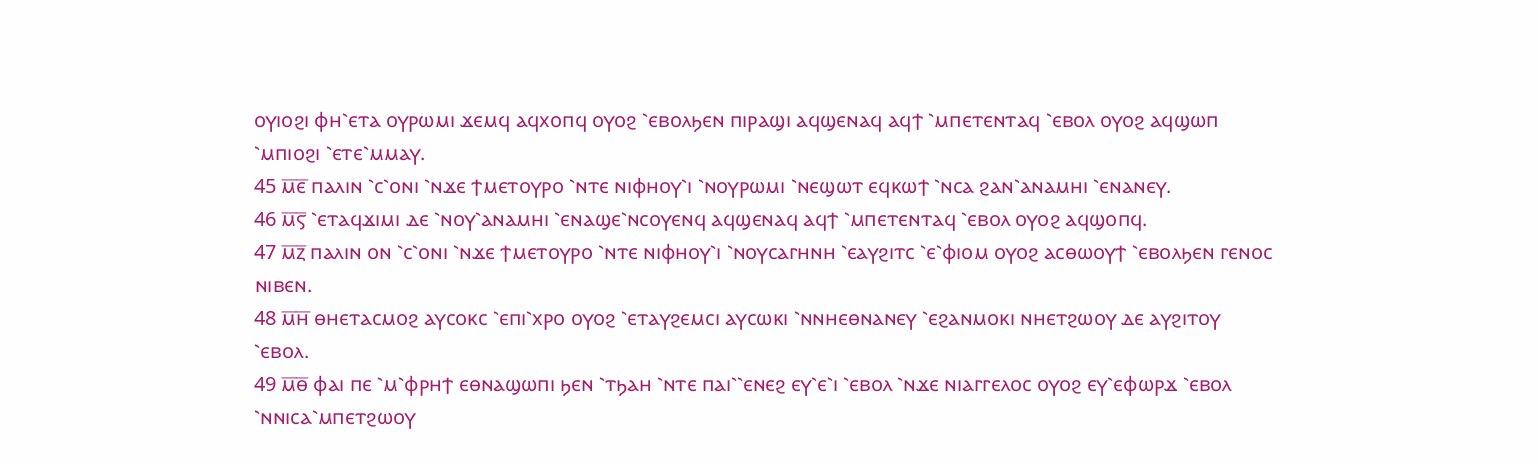ⲟⲩⲓⲟϩⲓ ⲫⲏ⳿ⲉⲧⲁ ⲟⲩⲣⲱⲙⲓ ϫⲉⲙϥ ⲁϥⲭⲟⲡϥ ⲟⲩⲟϩ ⳿ⲉⲃⲟⲗϧⲉⲛ ⲡⲓⲣⲁϣⲓ ⲁϥϣⲉⲛⲁϥ ⲁϥϯ ⳿ⲙⲡⲉⲧⲉⲛⲧⲁϥ ⳿ⲉⲃⲟⲗ ⲟⲩⲟϩ ⲁϥϣⲱⲡ ⳿ⲙⲡⲓⲟϩⲓ ⳿ⲉⲧⲉ⳿ⲙⲙⲁⲩ.
45 ⲙ̅ⲉ̅ ⲡⲁⲗⲓⲛ ⳿ⲥ⳿ⲟⲛⲓ ⳿ⲛϫⲉ ϯⲙⲉⲧⲟⲩⲣⲟ ⳿ⲛⲧⲉ ⲛⲓⲫⲏⲟⲩ⳿ⲓ ⳿ⲛⲟⲩⲣⲱⲙⲓ ⳿ⲛⲉϣⲱⲧ ⲉϥⲕⲱϯ ⳿ⲛⲥⲁ ϩⲁⲛ⳿ⲁⲛⲁⲙⲏⲓ ⳿ⲉⲛⲁⲛⲉⲩ.
46 ⲙ̅ⲋ̅ ⳿ⲉⲧⲁϥϫⲓⲙⲓ ⲇⲉ ⳿ⲛⲟⲩ⳿ⲁⲛⲁⲙⲏⲓ ⳿ⲉⲛⲁϣⲉ⳿ⲛⲥⲟⲩⲉⲛϥ ⲁϥϣⲉⲛⲁϥ ⲁϥϯ ⳿ⲙⲡⲉⲧⲉⲛⲧⲁϥ ⳿ⲉⲃⲟⲗ ⲟⲩⲟϩ ⲁϥϣⲟⲡϥ.
47 ⲙ̅ⲍ̅ ⲡⲁⲗⲓⲛ ⲟⲛ ⳿ⲥ⳿ⲟⲛⲓ ⳿ⲛϫⲉ ϯⲙⲉⲧⲟⲩⲣⲟ ⳿ⲛⲧⲉ ⲛⲓⲫⲏⲟⲩ⳿ⲓ ⳿ⲛⲟⲩⲥⲁⲅⲏⲛⲏ ⳿ⲉⲁⲩϩⲓⲧⲥ ⳿ⲉ⳿ⲫⲓⲟⲙ ⲟⲩⲟϩ ⲁⲥⲑⲱⲟⲩϯ ⳿ⲉⲃⲟⲗϧⲉⲛ ⲅⲉⲛⲟⲥ ⲛⲓⲃⲉⲛ.
48 ⲙ̅ⲏ̅ ⲑⲏⲉⲧⲁⲥⲙⲟϩ ⲁⲩⲥⲟⲕⲥ ⳿ⲉⲡⲓ⳿ⲭⲣⲟ ⲟⲩⲟϩ ⳿ⲉⲧⲁⲩϩⲉⲙⲥⲓ ⲁⲩⲥⲱⲕⲓ ⳿ⲛⲛⲏⲉⲑⲛⲁⲛⲉⲩ ⳿ⲉϩⲁⲛⲙⲟⲕⲓ ⲛⲏⲉⲧϩⲱⲟⲩ ⲇⲉ ⲁⲩϩⲓⲧⲟⲩ ⳿ⲉⲃⲟⲗ.
49 ⲙ̅ⲑ̅ ⲫⲁⲓ ⲡⲉ ⳿ⲙ⳿ⲫⲣⲏϯ ⲉⲑⲛⲁϣⲱⲡⲓ ϧⲉⲛ ⳿ⲧϧⲁⲏ ⳿ⲛⲧⲉ ⲡⲁⲓ⳿⳿ⲉⲛⲉϩ ⲉⲩ⳿ⲉ⳿ⲓ ⳿ⲉⲃⲟⲗ ⳿ⲛϫⲉ ⲛⲓⲁⲅⲅⲉⲗⲟⲥ ⲟⲩⲟϩ ⲉⲩ⳿ⲉⲫⲱⲣϫ ⳿ⲉⲃⲟⲗ ⳿ⲛⲛⲓⲥⲁ⳿ⲙⲡⲉⲧϩⲱⲟⲩ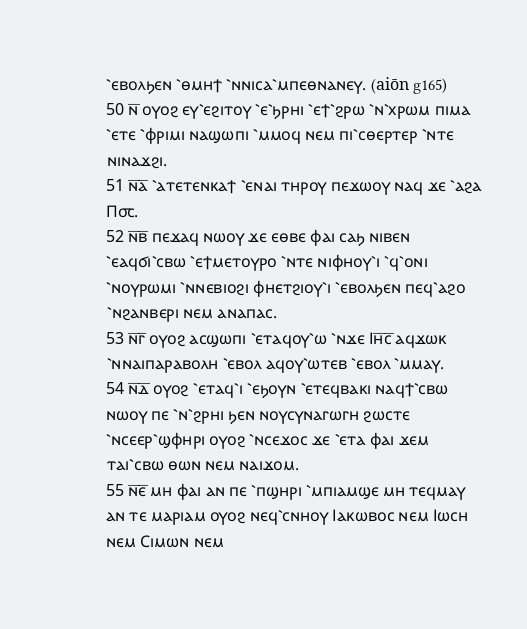⳿ⲉⲃⲟⲗϧⲉⲛ ⳿ⲑⲙⲏϯ ⳿ⲛⲛⲓⲥⲁ⳿ⲙⲡⲉⲑⲛⲁⲛⲉⲩ. (aiōn g165)
50 ⲛ̅ ⲟⲩⲟϩ ⲉⲩ⳿ⲉϩⲓⲧⲟⲩ ⳿ⲉ⳿ϧⲣⲏⲓ ⳿ⲉϯ⳿ϩⲣⲱ ⳿ⲛ⳿ⲭⲣⲱⲙ ⲡⲓⲙⲁ ⳿ⲉⲧⲉ ⳿ⲫⲣⲓⲙⲓ ⲛⲁϣⲱⲡⲓ ⳿ⲙⲙⲟϥ ⲛⲉⲙ ⲡⲓ⳿ⲥⲑⲉⲣⲧⲉⲣ ⳿ⲛⲧⲉ ⲛⲓⲛⲁϫϩⲓ.
51 ⲛ̅ⲁ̅ ⳿ⲁⲧⲉⲧⲉⲛⲕⲁϯ ⳿ⲉⲛⲁⲓ ⲧⲏⲣⲟⲩ ⲡⲉϫⲱⲟⲩ ⲛⲁϥ ϫⲉ ⳿ⲁϩⲁ Ⲡ⳪.
52 ⲛ̅ⲃ̅ ⲡⲉϫⲁϥ ⲛⲱⲟⲩ ϫⲉ ⲉⲑⲃⲉ ⲫⲁⲓ ⲥⲁϧ ⲛⲓⲃⲉⲛ ⳿ⲉⲁϥϭⲓ⳿ⲥⲃⲱ ⳿ⲉϯⲙⲉⲧⲟⲩⲣⲟ ⳿ⲛⲧⲉ ⲛⲓⲫⲏⲟⲩ⳿ⲓ ⳿ϥ⳿ⲟⲛⲓ ⳿ⲛⲟⲩⲣⲱⲙⲓ ⳿ⲛⲛⲉⲃⲓⲟϩⲓ ⲫⲏⲉⲧϩⲓⲟⲩ⳿ⲓ ⳿ⲉⲃⲟⲗϧⲉⲛ ⲡⲉϥ⳿ⲁϩⲟ ⳿ⲛϩⲁⲛⲃⲉⲣⲓ ⲛⲉⲙ ⲁⲛⲁⲡⲁⲥ.
53 ⲛ̅ⲅ̅ ⲟⲩⲟϩ ⲁⲥϣⲱⲡⲓ ⳿ⲉⲧⲁϥⲟⲩ⳿ⲱ ⳿ⲛϫⲉ Ⲓⲏ̅ⲥ̅ ⲁϥϫⲱⲕ ⳿ⲛⲛⲁⲓⲡⲁⲣⲁⲃⲟⲗⲏ ⳿ⲉⲃⲟⲗ ⲁϥⲟⲩ⳿ⲱⲧⲉⲃ ⳿ⲉⲃⲟⲗ ⳿ⲙⲙⲁⲩ.
54 ⲛ̅ⲇ̅ ⲟⲩⲟϩ ⳿ⲉⲧⲁϥ⳿ⲓ ⳿ⲉϧⲟⲩⲛ ⳿ⲉⲧⲉϥⲃⲁⲕⲓ ⲛⲁϥϯ⳿ⲥⲃⲱ ⲛⲱⲟⲩ ⲡⲉ ⳿ⲛ⳿ϩⲣⲏⲓ ϧⲉⲛ ⲛⲟⲩⲥⲩⲛⲁⲅⲱⲅⲏ ϩⲱⲥⲧⲉ ⳿ⲛⲥⲉⲉⲣ⳿ϣⲫⲏⲣⲓ ⲟⲩⲟϩ ⳿ⲛⲥⲉϫⲟⲥ ϫⲉ ⳿ⲉⲧⲁ ⲫⲁⲓ ϫⲉⲙ ⲧⲁⲓ⳿ⲥⲃⲱ ⲑⲱⲛ ⲛⲉⲙ ⲛⲁⲓϫⲟⲙ.
55 ⲛ̅ⲉ̅ ⲙⲏ ⲫⲁⲓ ⲁⲛ ⲡⲉ ⳿ⲡϣⲏⲣⲓ ⳿ⲙⲡⲓⲁⲙϣⲉ ⲙⲏ ⲧⲉϥⲙⲁⲩ ⲁⲛ ⲧⲉ ⲙⲁⲣⲓⲁⲙ ⲟⲩⲟϩ ⲛⲉϥ⳿ⲥⲛⲏⲟⲩ Ⲓⲁⲕⲱⲃⲟⲥ ⲛⲉⲙ Ⲓⲱⲥⲏ ⲛⲉⲙ Ⲥⲓⲙⲱⲛ ⲛⲉⲙ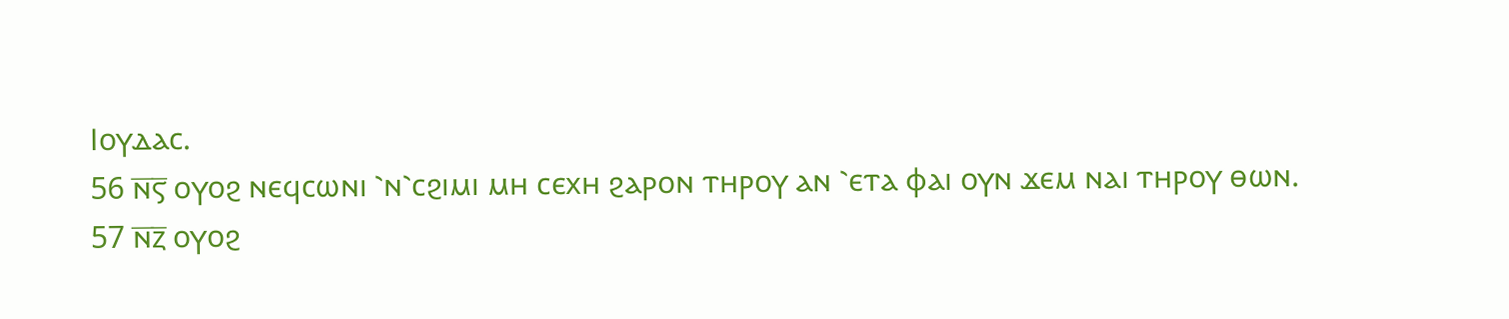Ⲓⲟⲩⲇⲁⲥ.
56 ⲛ̅ⲋ̅ ⲟⲩⲟϩ ⲛⲉϥⲥⲱⲛⲓ ⳿ⲛ⳿ⲥϩⲓⲙⲓ ⲙⲏ ⲥⲉⲭⲏ ϩⲁⲣⲟⲛ ⲧⲏⲣⲟⲩ ⲁⲛ ⳿ⲉⲧⲁ ⲫⲁⲓ ⲟⲩⲛ ϫⲉⲙ ⲛⲁⲓ ⲧⲏⲣⲟⲩ ⲑⲱⲛ.
57 ⲛ̅ⲍ̅ ⲟⲩⲟϩ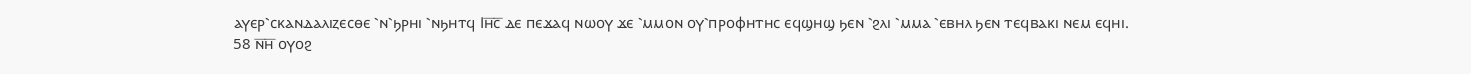ⲁⲩⲉⲣ⳿ⲥⲕⲁⲛⲇⲁⲗⲓⲍⲉⲥⲑⲉ ⳿ⲛ⳿ϧⲣⲏⲓ ⳿ⲛϧⲏⲧϥ Ⲓⲏ̅ⲥ̅ ⲇⲉ ⲡⲉϫⲁϥ ⲛⲱⲟⲩ ϫⲉ ⳿ⲙⲙⲟⲛ ⲟⲩ⳿ⲡⲣⲟⲫⲏⲧⲏⲥ ⲉϥϣⲏϣ ϧⲉⲛ ⳿ϩⲗⲓ ⳿ⲙⲙⲁ ⳿ⲉⲃⲏⲗ ϧⲉⲛ ⲧⲉϥⲃⲁⲕⲓ ⲛⲉⲙ ⲉϥⲏⲓ.
58 ⲛ̅ⲏ̅ ⲟⲩⲟϩ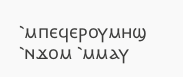⳿ⲙⲡⲉϥⲉⲣⲟⲩⲙⲏϣ ⳿ⲛϫⲟⲙ ⳿ⲙⲙⲁⲩ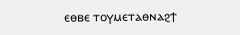ⲉⲑⲃⲉ ⲧⲟⲩⲙⲉⲧⲁⲑⲛⲁϩϯ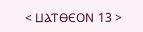< ⳘⲀⲦⲐⲈⲞⲚ 13 >